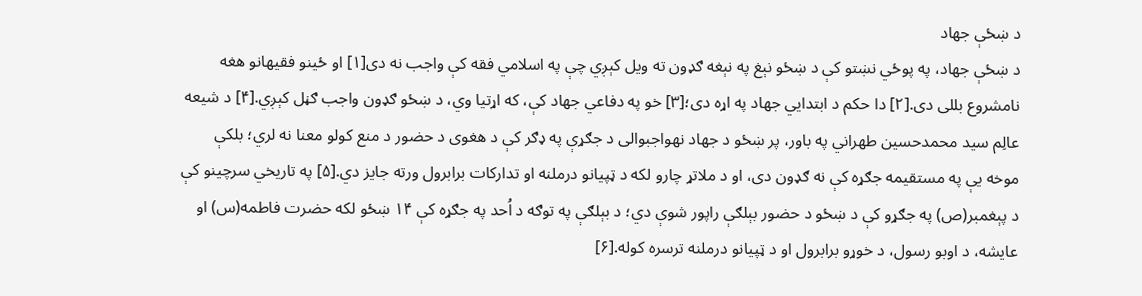د ښځې جهاد
د ښځې جهاد، په پوځي نښتو کې د ښځو نېغ په نېغه ګډون ته ویل کېږي چې په اسلامي فقه کې واجب نه دی[۱] او ځینو فقیهانو هغه نامشروع بللی دی.[۲] دا حکم د ابتدایي جهاد په اړه دی؛[۳] خو په دفاعي جهاد کې، که اړتیا وي، د ښځو ګډون واجب ګڼل کېږي.[۴] د شیعه عالِم سید محمدحسین طهراني په باور، پر ښځو د جهاد نهواجبوالی د جګړې په ډګر کې د هغوی د حضور د منع کولو معنا نه لري؛ بلکې موخه یې په مستقیمه جګړه کې نه ګډون دی، او د ملاتړ چارو لکه د ټپیانو درملنه او تدارکات برابرول ورته جایز دي.[۵] په تاریخي سرچینو کې د پېغمبر(ص) په جګړو کې د ښځو د حضور بېلګې راپور شوې دي؛ د بېلګې په توګه د اُحد په جګړه کې ۱۴ ښځو لکه حضرت فاطمه(س) او عایشه، د اوبو رسول، د خوړو برابرول او د ټپیانو درملنه ترسره کوله.[۶]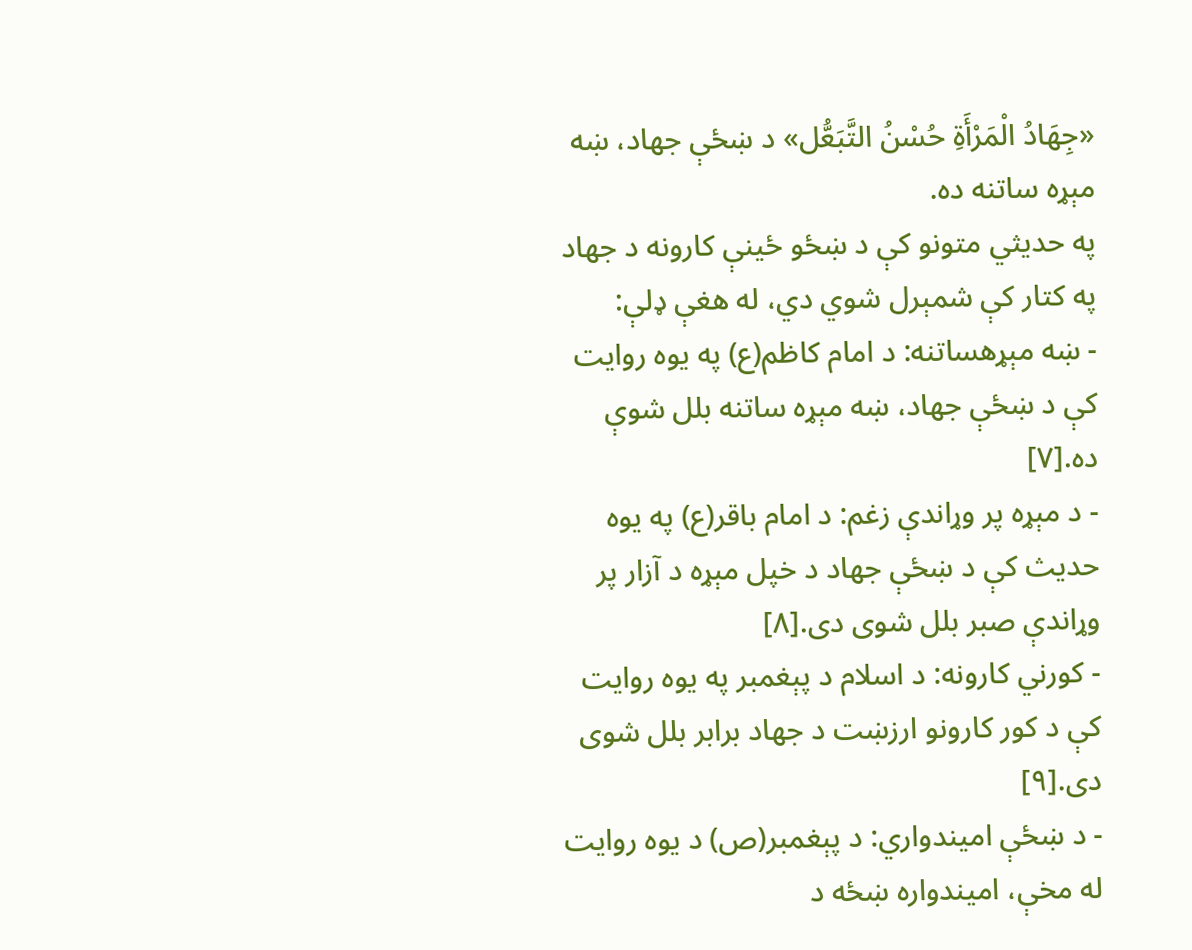«جِهَادُ الْمَرْأَةِ حُسْنُ التَّبَعُّل» د ښځې جهاد، ښه مېړه ساتنه ده.
په حدیثي متونو کې د ښځو ځینې کارونه د جهاد په کتار کې شمېرل شوي دي، له هغې ډلې:
- ښه مېړهساتنه: د امام کاظم(ع) په یوه روایت کې د ښځې جهاد، ښه مېړه ساتنه بلل شوې ده.[۷]
- د مېړه پر وړاندې زغم: د امام باقر(ع) په یوه حدیث کې د ښځې جهاد د خپل مېړه د آزار پر وړاندې صبر بلل شوی دی.[۸]
- کورني کارونه: د اسلام د پېغمبر په یوه روایت کې د کور کارونو ارزښت د جهاد برابر بلل شوی دی.[۹]
- د ښځې امیندواري: د پېغمبر(ص) د یوه روایت له مخې، امیندواره ښځه د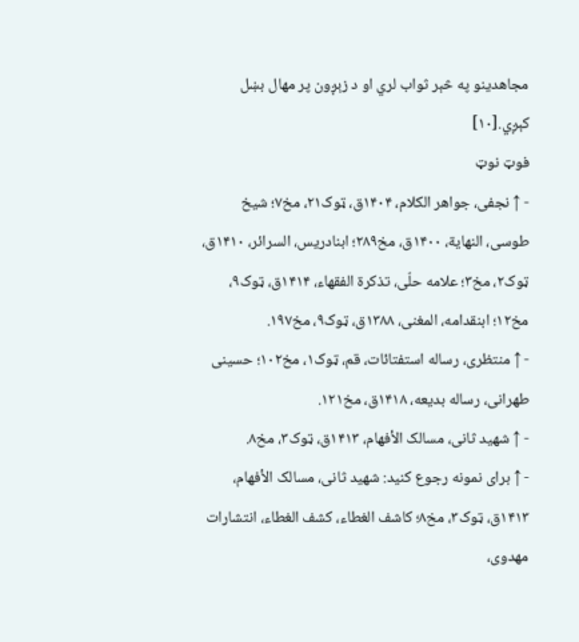مجاهدینو په څېر ثواب لري او د زېږون پر مهال بښل کېږي.[۱۰]
فوټ نوټ
- ↑ نجفی، جواهر الکلام، ۱۴۰۴ق، ټوک۲۱، مخ۷؛ شیخ طوسی، النهایة، ۱۴۰۰ق، مخ۲۸۹؛ ابنادریس، السرائر، ۱۴۱۰ق، ټوک۲، مخ۳؛ علامه حلّی، تذکرة الفقهاء، ۱۴۱۴ق، ټوک۹، مخ۱۲؛ ابنقدامه، المغنی، ۱۳۸۸ق، ټوک۹، مخ۱۹۷.
- ↑ منتظری، رساله استفتائات، قم، ټوک۱، مخ۱۰۲؛ حسینی طهرانی، رساله بدیعه، ۱۴۱۸ق، مخ۱۲۱.
- ↑ شهید ثانی، مسالک الأفهام، ۱۴۱۳ق، ټوک۳، مخ۸.
- ↑ برای نمونه رجوع کنید: شهید ثانی، مسالک الأفهام، ۱۴۱۳ق، ټوک۳، مخ۸؛ کاشف الغطاء، کشف الغطاء، انتشارات مهدوی،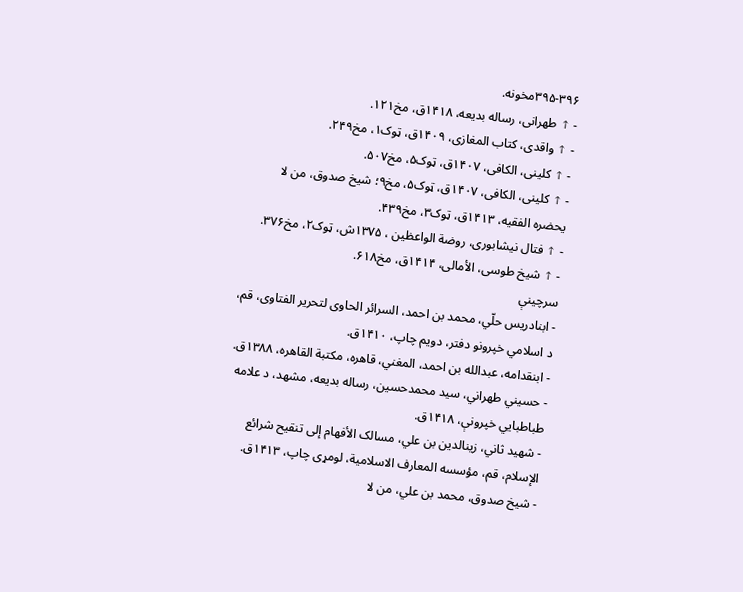۳۹۵-۳۹۶مخونه.
- ↑ طهرانی، رساله بدیعه، ۱۴۱۸ق، مخ۱۲۱.
- ↑ واقدی، کتاب المغازی، ۱۴۰۹ق، ټوک۱، مخ۲۴۹.
- ↑ کلینی، الکافی، ۱۴۰۷ق، ټوک۵، مخ۵۰۷.
- ↑ کلینی، الکافی، ۱۴۰۷ق، ټوک۵، مخ۹؛ شیخ صدوق، من لا یحضره الفقیه، ۱۴۱۳ق، ټوک۳، مخ۴۳۹.
- ↑ فتال نیشابوری، روضة الواعظین ، ۱۳۷۵ش، ټوک۲، مخ۳۷۶.
- ↑ شیخ طوسی، الأمالی، ۱۴۱۴ق، مخ۶۱۸.
سرچينې
- ابنادريس حلّي، محمد بن احمد، السرائر الحاوی لتحرير الفتاوی، قم، د اسلامي خپرونو دفتر، دويم چاپ، ۱۴۱۰ق.
- ابنقدامه، عبدالله بن احمد، المغني، قاهره، مکتبة القاهره، ۱۳۸۸ق.
- حسيني طهراني، سيد محمدحسين، رساله بديعه، مشهد، د علامه طباطبایي خپرونې، ۱۴۱۸ق.
- شهيد ثاني، زينالدين بن علي، مسالک الأفهام إلی تنقيح شرائع الإسلام، قم، مؤسسه المعارف الاسلامية، لومړی چاپ، ۱۴۱۳ق.
- شيخ صدوق، محمد بن علي، من لا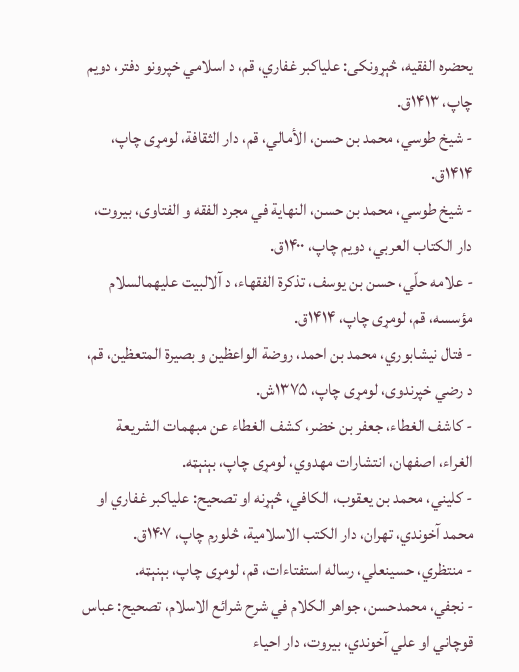يحضره الفقيه، څېړونکی: علياکبر غفاري، قم، د اسلامي خپرونو دفتر، دويم چاپ، ۱۴۱۳ق.
- شيخ طوسي، محمد بن حسن، الأمالي، قم، دار الثقافة، لومړی چاپ، ۱۴۱۴ق.
- شيخ طوسي، محمد بن حسن، النهاية في مجرد الفقه و الفتاوی، بيروت، دار الکتاب العربي، دويم چاپ، ۱۴۰۰ق.
- علامه حلّي، حسن بن يوسف، تذکرة الفقهاء، د آلالبيت عليهمالسلام مؤسسه، قم، لومړی چاپ، ۱۴۱۴ق.
- فتال نيشابوري، محمد بن احمد، روضة الواعظين و بصيرة المتعظين، قم، د رضي خپرندوی، لومړی چاپ، ۱۳۷۵ش.
- کاشف الغطاء، جعفر بن خضر، کشف الغطاء عن مبهمات الشريعة الغراء، اصفهان، انتشارات مهدوي، لومړی چاپ، بېنېټه.
- کليني، محمد بن يعقوب، الکافي، څېړنه او تصحيح: علياکبر غفاري او محمد آخوندي، تهران، دار الکتب الاسلامية، څلورم چاپ، ۱۴۰۷ق.
- منتظري، حسينعلي، رساله استفتاءات، قم، لومړی چاپ، بېنېټه.
- نجفي، محمدحسن، جواهر الکلام في شرح شرائع الاسلام، تصحيح: عباس قوچاني او علي آخوندي، بيروت، دار احياء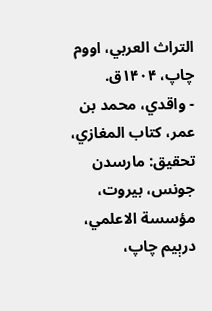التراث العربي، اووم چاپ، ۱۴۰۴ق.
- واقدي، محمد بن عمر، کتاب المغازي، تحقيق: مارسدن جونس، بيروت، مؤسسة الاعلمي، درېيم چاپ،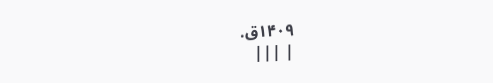۱۴۰۹ق.
| |||